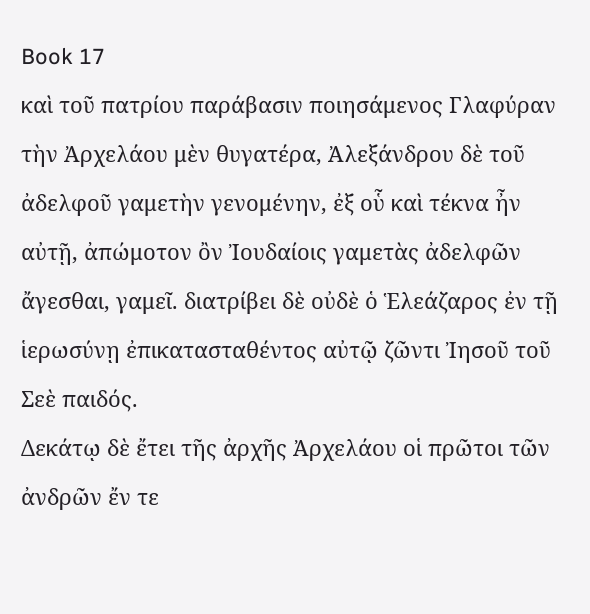Book 17
καὶ τοῦ πατρίου παράβασιν ποιησάμενος Γλαφύραν τὴν Ἀρχελάου μὲν θυγατέρα, Ἀλεξάνδρου δὲ τοῦ ἀδελφοῦ γαμετὴν γενομένην, ἐξ οὗ καὶ τέκνα ἦν αὐτῇ, ἀπώμοτον ὂν Ἰουδαίοις γαμετὰς ἀδελφῶν ἄγεσθαι, γαμεῖ. διατρίβει δὲ οὐδὲ ὁ Ἑλεάζαρος ἐν τῇ ἱερωσύνῃ ἐπικατασταθέντος αὐτῷ ζῶντι Ἰησοῦ τοῦ Σεὲ παιδός.
Δεκάτῳ δὲ ἔτει τῆς ἀρχῆς Ἀρχελάου οἱ πρῶτοι τῶν ἀνδρῶν ἔν τε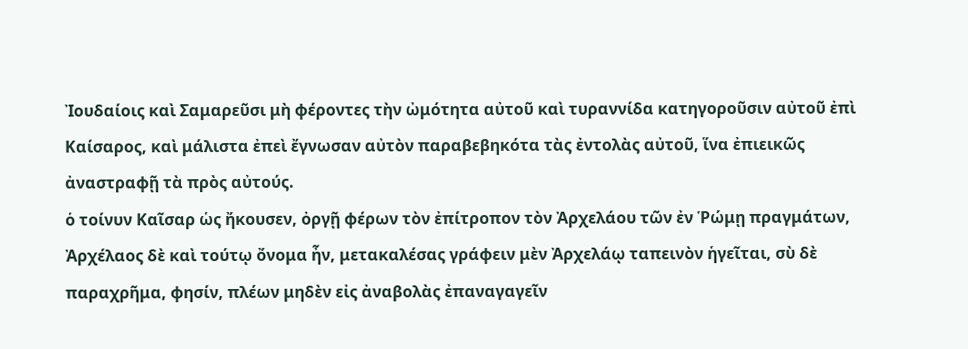Ἰουδαίοις καὶ Σαμαρεῦσι μὴ φέροντες τὴν ὠμότητα αὐτοῦ καὶ τυραννίδα κατηγοροῦσιν αὐτοῦ ἐπὶ Καίσαρος, καὶ μάλιστα ἐπεὶ ἔγνωσαν αὐτὸν παραβεβηκότα τὰς ἐντολὰς αὐτοῦ, ἵνα ἐπιεικῶς ἀναστραφῇ τὰ πρὸς αὐτούς.
ὁ τοίνυν Καῖσαρ ὡς ἤκουσεν, ὀργῇ φέρων τὸν ἐπίτροπον τὸν Ἀρχελάου τῶν ἐν Ῥώμῃ πραγμάτων, Ἀρχέλαος δὲ καὶ τούτῳ ὄνομα ἦν, μετακαλέσας γράφειν μὲν Ἀρχελάῳ ταπεινὸν ἡγεῖται, σὺ δὲ παραχρῆμα, φησίν, πλέων μηδὲν εἰς ἀναβολὰς ἐπαναγαγεῖν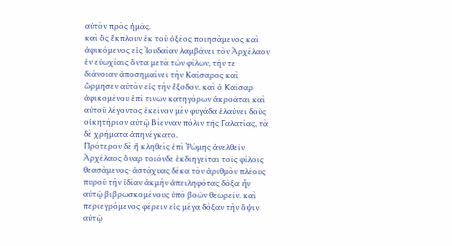αὐτὸν πρὸς ἡμᾶς.
καὶ ὃς ἔκπλουν ἐκ τοῦ ὀξέος ποιησάμενος καὶ ἀφικόμενος εἰς Ἰουδαίαν λαμβάνει τὸν Ἀρχέλαον ἐν εὐωχίαις ὄντα μετὰ τῶν φίλων, τήν τε διάνοιαν ἀποσημαίνει τὴν Καίσαρος καὶ ὥρμησεν αὐτὸν εἰς τὴν ἔξοδον. καὶ ὁ Καῖσαρ ἀφικομένου ἐπί τινων κατηγόρων ἀκροᾶται καὶ αὐτοῦ λέγοντος ἐκεῖνον μὲν φυγάδα ἐλαύνει δοὺς οἰκητήριον αὐτῷ Βίενναν πόλιν τῆς Γαλατίας, τὰ δὲ χρήματα ἀπηνέγκατο.
Πρότερον δὲ ἢ κληθεὶς ἐπὶ Ῥώμης ἀνελθεῖν Ἀρχέλαος ὄναρ τοιόνδε ἐκδιηγεῖται τοῖς φίλοις θεασάμενος· ἀστάχυας δέκα τὸν ἀριθμὸν πλέους πυροῦ τὴν ἰδίαν ἀκμὴν ἀπειληφότας δόξα ἦν αὐτῷ βιβρωσκομένους ὑπὸ βοῶν θεωρεῖν. καὶ περιεγρόμενος φέρειν εἰς μέγα δόξαν τὴν ὄψιν αὐτῷ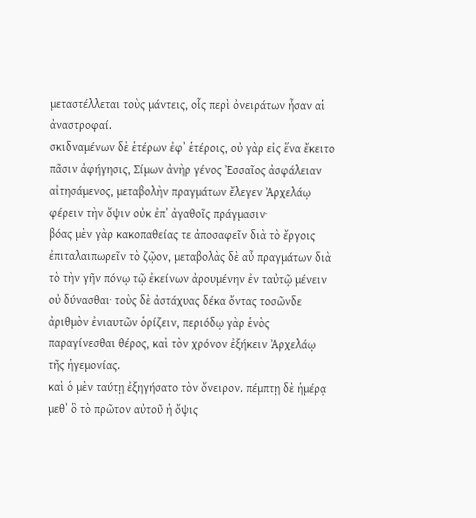μεταστέλλεται τοὺς μάντεις, οἷς περὶ ὀνειράτων ἦσαν αἱ ἀναστροφαί.
σκιδναμένων δὲ ἑτέρων ἐφʼ ἑτέροις, οὐ γὰρ εἰς ἕνα ἔκειτο πᾶσιν ἀφήγησις, Σίμων ἀνὴρ γένος Ἐσσαῖος ἀσφάλειαν αἰτησάμενος, μεταβολὴν πραγμάτων ἔλεγεν Ἀρχελάῳ φέρειν τὴν ὄψιν οὐκ ἐπʼ ἀγαθοῖς πράγμασιν·
βόας μὲν γὰρ κακοπαθείας τε ἀποσαφεῖν διὰ τὸ ἔργοις ἐπιταλαιπωρεῖν τὸ ζῷον, μεταβολὰς δὲ αὖ πραγμάτων διὰ τὸ τὴν γῆν πόνῳ τῷ ἐκείνων ἀρουμένην ἐν ταὐτῷ μένειν οὐ δύνασθαι· τοὺς δὲ ἀστάχυας δέκα ὄντας τοσῶνδε ἀριθμὸν ἐνιαυτῶν ὁρίζειν, περιόδῳ γὰρ ἑνὸς παραγίνεσθαι θέρος, καὶ τὸν χρόνον ἐξήκειν Ἀρχελάῳ τῆς ἡγεμονίας.
καὶ ὁ μὲν ταύτῃ ἐξηγήσατο τὸν ὄνειρον. πέμπτῃ δὲ ἡμέρᾳ μεθʼ ὃ τὸ πρῶτον αὐτοῦ ἡ ὄψις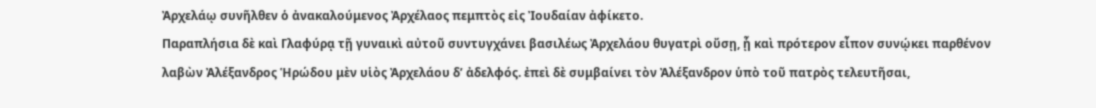Ἀρχελάῳ συνῆλθεν ὁ ἀνακαλούμενος Ἀρχέλαος πεμπτὸς εἰς Ἰουδαίαν ἀφίκετο.
Παραπλήσια δὲ καὶ Γλαφύρᾳ τῇ γυναικὶ αὐτοῦ συντυγχάνει βασιλέως Ἀρχελάου θυγατρὶ οὔσῃ, ᾗ καὶ πρότερον εἶπον συνῴκει παρθένον λαβὼν Ἀλέξανδρος Ἡρώδου μὲν υἱὸς Ἀρχελάου δʼ ἀδελφός. ἐπεὶ δὲ συμβαίνει τὸν Ἀλέξανδρον ὑπὸ τοῦ πατρὸς τελευτῆσαι,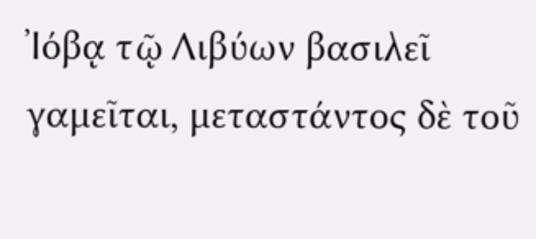Ἰόβᾳ τῷ Λιβύων βασιλεῖ γαμεῖται, μεταστάντος δὲ τοῦ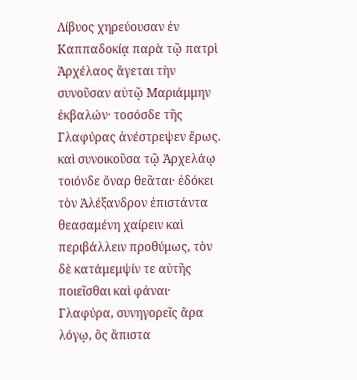Λίβυος χηρεύουσαν ἐν Καππαδοκίᾳ παρὰ τῷ πατρὶ Ἀρχέλαος ἄγεται τὴν συνοῦσαν αὐτῷ Μαριάμμην ἐκβαλών· τοσόσδε τῆς Γλαφύρας ἀνέστρεψεν ἔρως.
καὶ συνοικοῦσα τῷ Ἀρχελάῳ τοιόνδε ὄναρ θεᾶται· ἐδόκει τὸν Ἀλέξανδρον ἐπιστάντα θεασαμένη χαίρειν καὶ περιβάλλειν προθύμως, τὸν δὲ κατάμεμψίν τε αὐτῆς ποιεῖσθαι καὶ φάναι·
Γλαφύρα, συνηγορεῖς ἄρα λόγῳ, ὃς ἄπιστα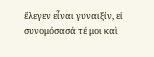ἔλεγεν εἶναι γυναιξίν, εἰ συνομόσασά τέ μοι καὶ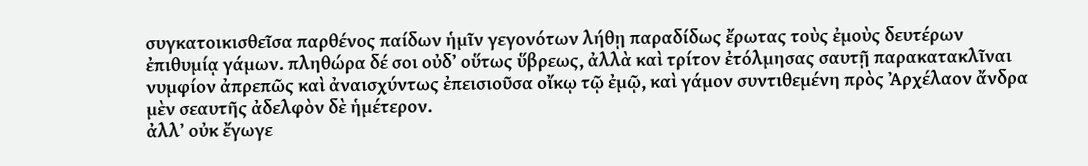συγκατοικισθεῖσα παρθένος παίδων ἡμῖν γεγονότων λήθῃ παραδίδως ἔρωτας τοὺς ἐμοὺς δευτέρων ἐπιθυμίᾳ γάμων. πληθώρα δέ σοι οὐδʼ οὕτως ὕβρεως, ἀλλὰ καὶ τρίτον ἐτόλμησας σαυτῇ παρακατακλῖναι νυμφίον ἀπρεπῶς καὶ ἀναισχύντως ἐπεισιοῦσα οἴκῳ τῷ ἐμῷ, καὶ γάμον συντιθεμένη πρὸς Ἀρχέλαον ἄνδρα μὲν σεαυτῆς ἀδελφὸν δὲ ἡμέτερον.
ἀλλʼ οὐκ ἔγωγε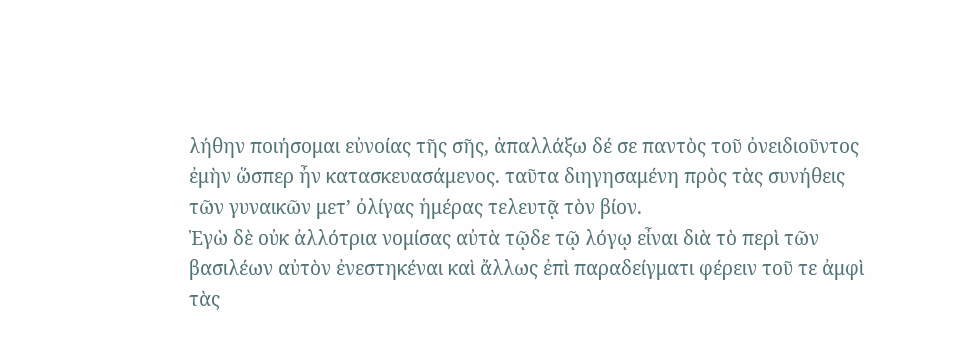λήθην ποιήσομαι εὐνοίας τῆς σῆς, ἀπαλλάξω δέ σε παντὸς τοῦ ὀνειδιοῦντος ἐμὴν ὥσπερ ἦν κατασκευασάμενος. ταῦτα διηγησαμένη πρὸς τὰς συνήθεις τῶν γυναικῶν μετʼ ὀλίγας ἡμέρας τελευτᾷ τὸν βίον.
Ἐγὼ δὲ οὐκ ἀλλότρια νομίσας αὐτὰ τῷδε τῷ λόγῳ εἶναι διὰ τὸ περὶ τῶν βασιλέων αὐτὸν ἐνεστηκέναι καὶ ἄλλως ἐπὶ παραδείγματι φέρειν τοῦ τε ἀμφὶ τὰς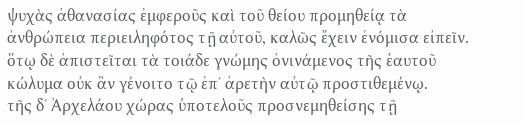ψυχὰς ἀθανασίας ἐμφεροῦς καὶ τοῦ θείου προμηθείᾳ τὰ ἀνθρώπεια περιειληφότος τῇ αὐτοῦ, καλῶς ἔχειν ἐνόμισα εἰπεῖν. ὅτῳ δὲ ἀπιστεῖται τὰ τοιάδε γνώμης ὀνινάμενος τῆς ἑαυτοῦ κώλυμα οὐκ ἂν γένοιτο τῷ ἐπʼ ἀρετὴν αὐτῷ προστιθεμένῳ.
τῆς δʼ Ἀρχελάου χώρας ὑποτελοῦς προσνεμηθείσης τῇ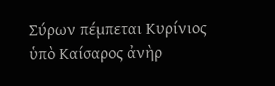Σύρων πέμπεται Κυρίνιος ὑπὸ Καίσαρος ἀνὴρ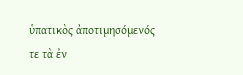ὑπατικὸς ἀποτιμησόμενός τε τὰ ἐν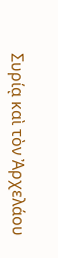Συρίᾳ καὶ τὸν Ἀρχελάου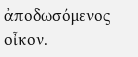ἀποδωσόμενος οἶκον.